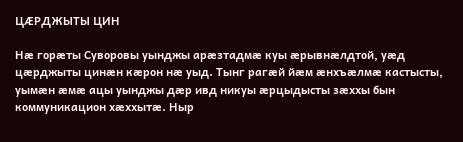ЦÆРДЖЫТЫ ЦИН

Нæ горæты Суворовы уынджы арæзтадмæ куы æрывнæлдтой, уæд цæрджыты цинæн кæрон нæ уыд. Тынг рагæй йæм æнхъæлмæ кастысты, уымæн æмæ ацы уынджы дæр ивд никуы æрцыдысты зæххы бын коммуникацион хæххытæ. Ныр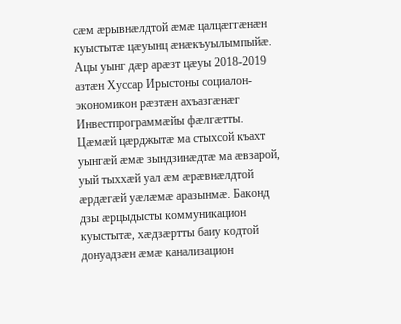сæм æрывнæлдтой æмæ цалцæггæнæн куыстытæ цæуынц æнæкъуылымпыйæ. Ацы уынг дæр арæзт цæуы 2018-2019 азтæн Хуссар Ирыстоны социалон-экономикон рæзтæн ахъазгæнæг Инвестпрограммæйы фæлгæтты. Цæмæй цæрджытæ ма стыхсой къахт уынгæй æмæ зындзинæдтæ ма æвзарой, уый тыххæй уал æм æрæвнæлдтой æрдæгæй уæлæмæ аразынмæ. Баконд дзы æрцыдысты коммуникацион куыстытæ, хæдзæртты баиу кодтой донуадзæн æмæ канализацион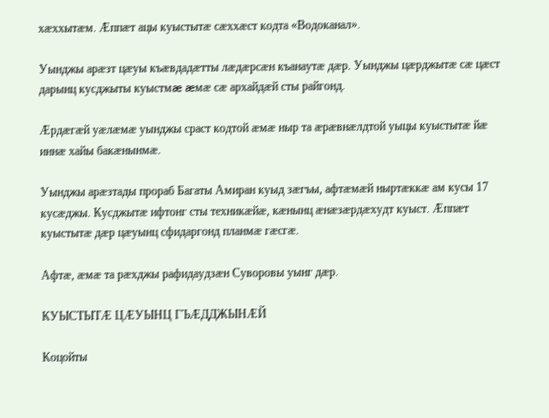хæххытæм. Æппæт ацы куыстытæ сæххæст кодта «Водоканал».

Уынджы арæзт цæуы къæвдадæтты лæдæрсæн къанаутæ дæр. Уынджы цæрджытæ сæ цæст дарынц кусджыты куыстмæ æмæ сæ архайдæй сты райгонд.

Æрдæгæй уæлæмæ уынджы сраст кодтой æмæ ныр та æрæвнæлдтой уыцы куыстытæ йæ иннæ хайы бакæнынмæ.

Уынджы арæзтады прораб Багаты Амиран куыд зæгъы, афтæмæй ныртæккæ ам кусы 17 кусæджы. Кусджытæ ифтонг сты техникæйæ, кæнынц æнæзæрдæхудт куыст. Æппæт куыстытæ дæр цæуынц сфидаргонд планмæ гæсгæ.

Афтæ, æмæ та рæхджы рафидаудзæн Суворовы уынг дæр.

КУЫСТЫТÆ ЦÆУЫНЦ ГЪÆДДЖЫНÆЙ

Коцойты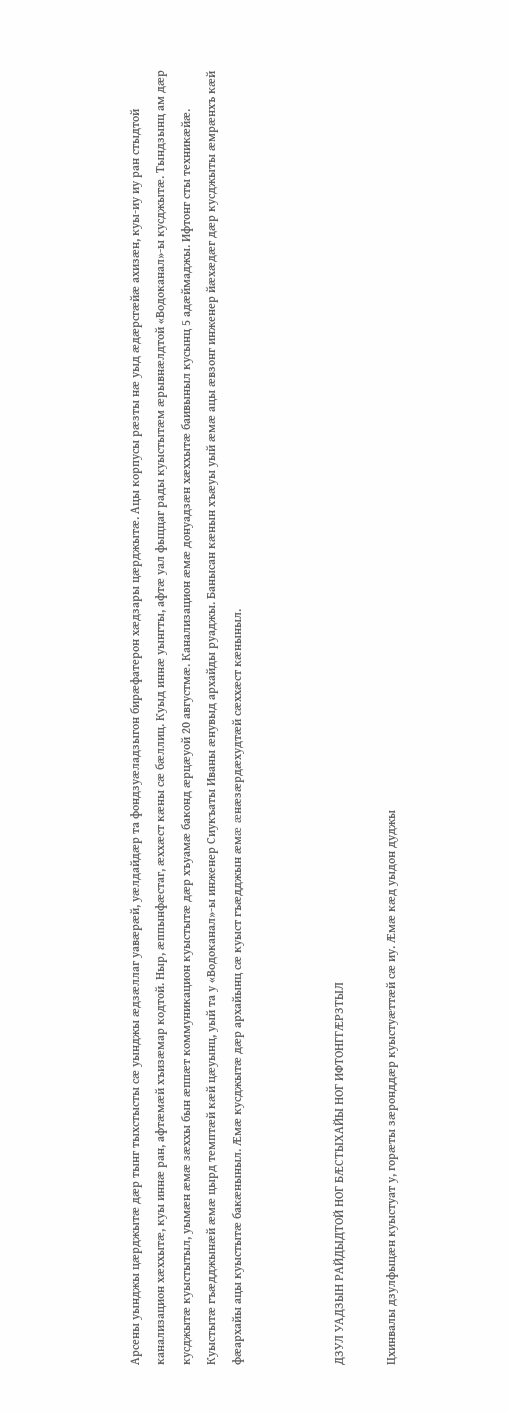Арсены уынджы цæрджытæ дæр тынг тыхстысты сæ уынджы æдзæллаг уавæрæй, уæлдайдæр та фондзуæладзыгон бирæфатерон хæдзары цæрджытæ. Ацы корпусы рæзты нæ уыд æдæрсгæйæ ахизæн, куы-иу иу ран стыдтой канализацион хæххытæ, куы иннæ ран, афтæмæй хъизæмар кодтой. Ныр, æппынфæстаг, æххæст кæны сæ бæллиц. Куыд иннæ уынгты, афтæ уал фыццаг рады куыстытæм æрывнæлдтой «Водоканал»-ы кусджытæ. Тындзынц ам дæр кусджытæ куыстытыл, уымæн æмæ зæххы бын æппæт коммуникацион куыстытæ дæр хъуамæ баконд æрцæуой 20 августмæ. Канализацион æмæ донуадзæн хæххытæ баивыныл кусынц 5 адæймаджы. Ифтонг сты техникæйæ. Куыстытæ гъæдджынæй æмæ цырд темптæй кæй цæуынц, уый та у «Водоканал»-ы инженер Сиукъаты Иваны æнувыд архайды руаджы. Банысан кæнын хъæуы уый æмæ ацы æвзонг инженер йæхæдæг дæр кусджыты æмрæнхъ кæй фæархайы ацы куыстытæ бакæныныл. Æмæ кусджытæ дæр архайынц сæ куыст гъæдджын æмæ æнæзæрдæхудтæй сæххæст кæныныл.



ДЗУЛ УАДЗЫН РАЙДЫДТОЙ НОГ БÆСТЫХАЙЫ НОГ ИФТОНГГÆРЗТЫЛ

Цхинвалы дзулфыцæн куыстуат у, горæты зæронддæр куыстуæттæй сæ иу. Æмæ кæд уыдон дуджы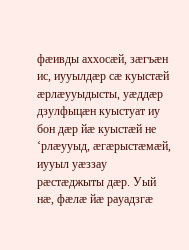фæивды аххосæй, зæгъæн ис, иууылдæр сæ куыстæй æрлæууыдысты, уæддæр дзулфыцæн куыстуат иу бон дæр йæ куыстæй не ‘рлæууыд, æгæрыстæмæй, иууыл уæззау рæстæджыты дæр. Уый нæ, фæлæ йæ рауадзгæ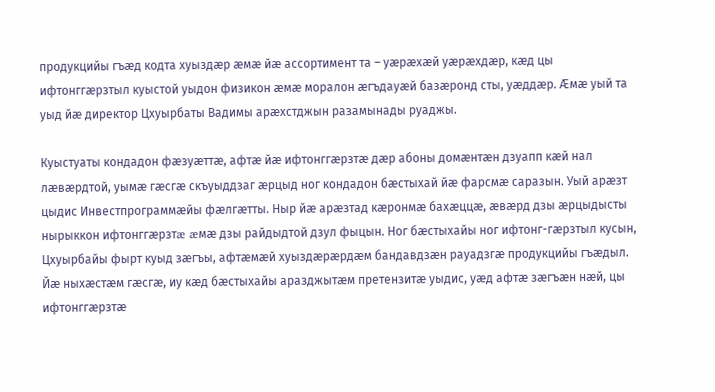продукцийы гъæд кодта хуыздæр æмæ йæ ассортимент та – уæрæхæй уæрæхдæр, кæд цы ифтонггæрзтыл куыстой уыдон физикон æмæ моралон æгъдауæй базæронд сты, уæддæр. Æмæ уый та уыд йæ директор Цхуырбаты Вадимы арæхстджын разамынады руаджы.

Куыстуаты кондадон фæзуæттæ, афтæ йæ ифтонггæрзтæ дæр абоны домæнтæн дзуапп кæй нал лæвæрдтой, уымæ гæсгæ скъуыддзаг æрцыд ног кондадон бæстыхай йæ фарсмæ саразын. Уый арæзт цыдис Инвестпрограммæйы фæлгæтты. Ныр йæ арæзтад кæронмæ бахæццæ, æвæрд дзы æрцыдысты нырыккон ифтонггæрзтæ æмæ дзы райдыдтой дзул фыцын. Ног бæстыхайы ног ифтонг-гæрзтыл кусын, Цхуырбайы фырт куыд зæгъы, афтæмæй хуыздæрæрдæм бандавдзæн рауадзгæ продукцийы гъæдыл. Йæ ныхæстæм гæсгæ, иу кæд бæстыхайы аразджытæм претензитæ уыдис, уæд афтæ зæгъæн нæй, цы ифтонггæрзтæ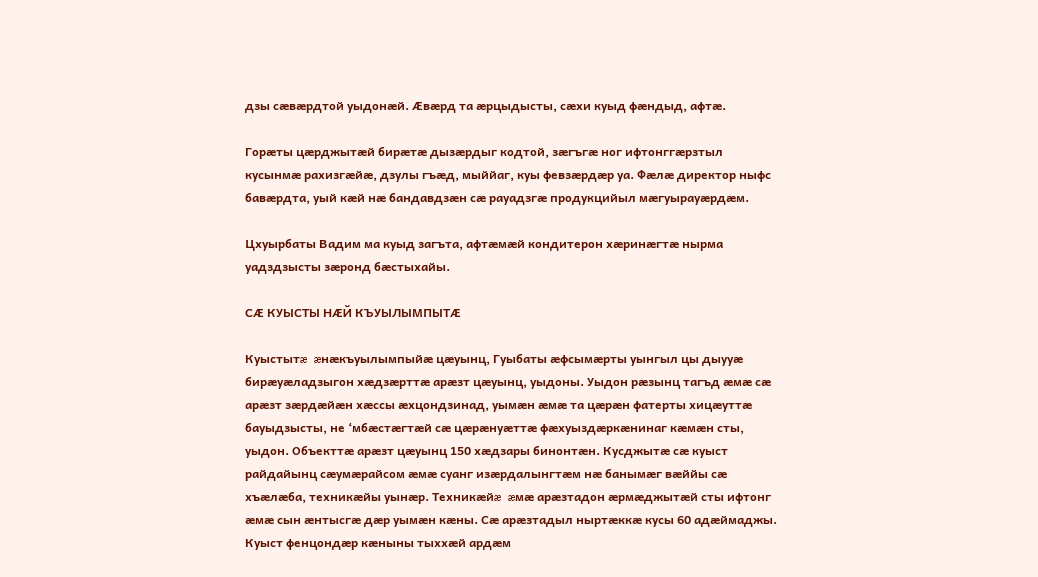дзы сæвæрдтой уыдонæй. Æвæрд та æрцыдысты, сæхи куыд фæндыд, афтæ.

Горæты цæрджытæй бирæтæ дызæрдыг кодтой, зæгъгæ ног ифтонггæрзтыл кусынмæ рахизгæйæ, дзулы гъæд, мыййаг, куы февзæрдæр уа. Фæлæ директор ныфс бавæрдта, уый кæй нæ бандавдзæн сæ рауадзгæ продукцийыл мæгуырауæрдæм.

Цхуырбаты Вадим ма куыд загъта, афтæмæй кондитерон хæринæгтæ нырма уадздзысты зæронд бæстыхайы.

СÆ КУЫСТЫ НÆЙ КЪУЫЛЫМПЫТÆ

Куыстытæ æнæкъуылымпыйæ цæуынц, Гуыбаты æфсымæрты уынгыл цы дыууæ бирæуæладзыгон хæдзæрттæ арæзт цæуынц, уыдоны. Уыдон рæзынц тагъд æмæ сæ арæзт зæрдæйæн хæссы æхцондзинад, уымæн æмæ та цæрæн фатерты хицæуттæ бауыдзысты, не ‘мбæстæгтæй сæ цæрæнуæттæ фæхуыздæркæнинаг кæмæн сты, уыдон. Объекттæ арæзт цæуынц 150 хæдзары бинонтæн. Кусджытæ сæ куыст райдайынц сæумæрайсом æмæ суанг изæрдалынгтæм нæ банымæг вæййы сæ хъæлæба, техникæйы уынæр. Техникæйæ æмæ арæзтадон æрмæджытæй сты ифтонг æмæ сын æнтысгæ дæр уымæн кæны. Сæ арæзтадыл ныртæккæ кусы 60 адæймаджы. Куыст фенцондæр кæныны тыххæй ардæм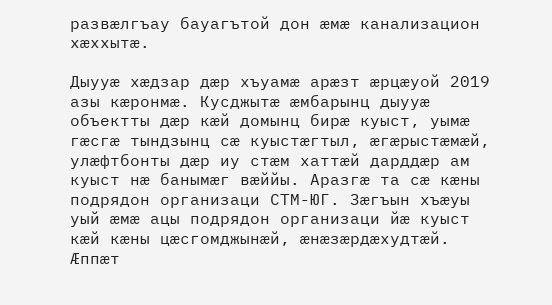развæлгъау бауагътой дон æмæ канализацион хæххытæ.

Дыууæ хæдзар дæр хъуамæ арæзт æрцæуой 2019 азы кæронмæ. Кусджытæ æмбарынц дыууæ объектты дæр кæй домынц бирæ куыст, уымæ гæсгæ тындзынц сæ куыстæгтыл, æгæрыстæмæй, улæфтбонты дæр иу стæм хаттæй дарддæр ам куыст нæ банымæг вæййы. Аразгæ та сæ кæны подрядон организаци СТМ-ЮГ. Зæгъын хъæуы уый æмæ ацы подрядон организаци йæ куыст кæй кæны цæсгомджынæй, æнæзæрдæхудтæй. Æппæт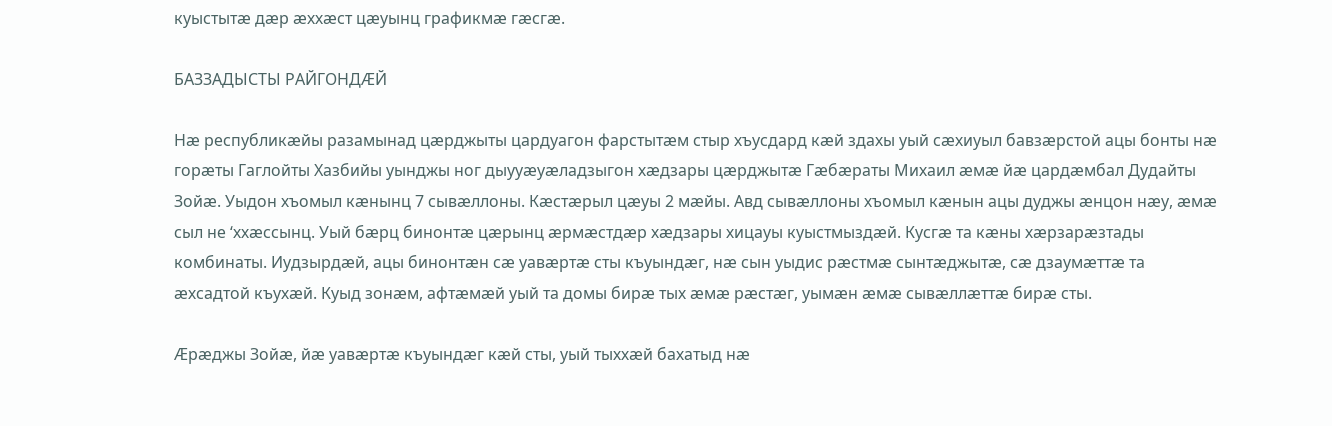куыстытæ дæр æххæст цæуынц графикмæ гæсгæ.

БАЗЗАДЫСТЫ РАЙГОНДÆЙ

Нæ республикæйы разамынад цæрджыты цардуагон фарстытæм стыр хъусдард кæй здахы уый сæхиуыл бавзæрстой ацы бонты нæ горæты Гаглойты Хазбийы уынджы ног дыууæуæладзыгон хæдзары цæрджытæ Гæбæраты Михаил æмæ йæ цардæмбал Дудайты Зойæ. Уыдон хъомыл кæнынц 7 сывæллоны. Кæстæрыл цæуы 2 мæйы. Авд сывæллоны хъомыл кæнын ацы дуджы æнцон нæу, æмæ сыл не ‘ххæссынц. Уый бæрц бинонтæ цæрынц æрмæстдæр хæдзары хицауы куыстмыздæй. Кусгæ та кæны хæрзарæзтады комбинаты. Иудзырдæй, ацы бинонтæн сæ уавæртæ сты къуындæг, нæ сын уыдис рæстмæ сынтæджытæ, сæ дзаумæттæ та æхсадтой къухæй. Куыд зонæм, афтæмæй уый та домы бирæ тых æмæ рæстæг, уымæн æмæ сывæллæттæ бирæ сты.

Æрæджы Зойæ, йæ уавæртæ къуындæг кæй сты, уый тыххæй бахатыд нæ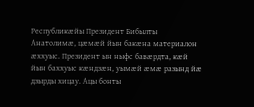Республикæйы Президент Бибылты Анатолимæ, цæмæй йын бакæна материалон æххуыс. Президент ын ныфс бавæрдта, кæй йын баххуыс кæндзæн, уымæй æмæ разынд йæ дзырды хицау. Ацы бонты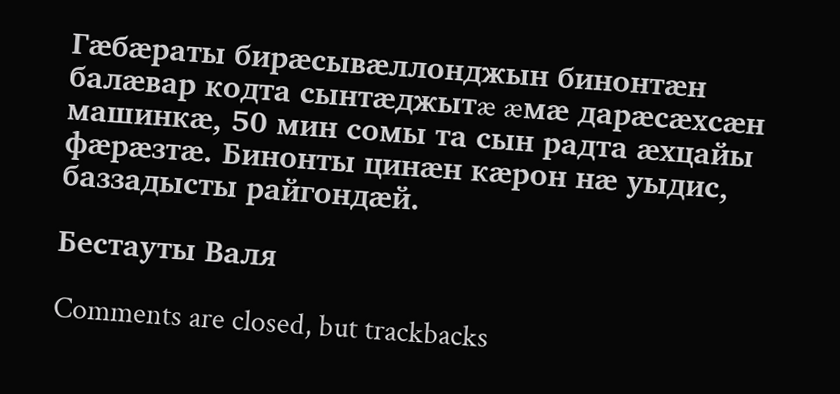Гæбæраты бирæсывæллонджын бинонтæн балæвар кодта сынтæджытæ æмæ дарæсæхсæн машинкæ, 50 мин сомы та сын радта æхцайы фæрæзтæ. Бинонты цинæн кæрон нæ уыдис, баззадысты райгондæй.

Бестауты Валя

Comments are closed, but trackbacks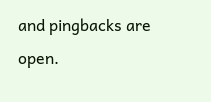and pingbacks are open.